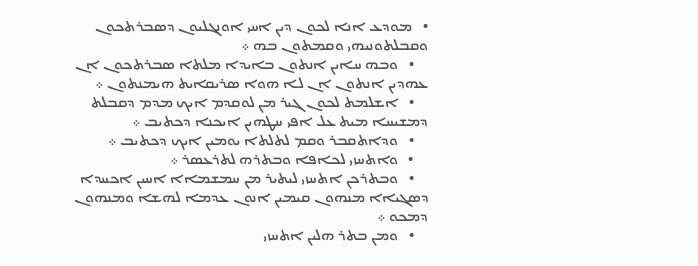•   ܡܘܕܥ ܐܢܐ ܠܟܘܢ ܕܝܢ ܐܚܝ ܐܘܢܓܠܝܘܢ ܕܤܒܪܬܟܘܢ ܘܩܒܠܬܘܢܝܗܝ ܘܩܡܬܘܢ ܒܗ ܀
    •   ܘܒܗ ܚܐܝܢ ܐܢܬܘܢ ܒܐܝܕܐ ܡܠܬܐ ܤܒܪܬܟܘܢ ܐܢ ܥܗܕܝܢ ܐܢܬܘܢ ܐܢ ܠܐ ܗܘܐ ܤܪܝܩܐܝܬ ܗܝܡܢܬܘܢ ܀
    •   ܐܫܠܡܬ ܠܟܘܢ ܓܝܪ ܡܢ ܠܘܩܕܡ ܐܝܟ ܡܕܡ ܕܩܒܠܬ ܕܡܫܝܚܐ ܡܝܬ ܥܠ ܐܦܝ ܚܛܗܝܢ ܐܝܟܢܐ ܕܟܬܝܒ ܀
    •   ܘܕܐܬܩܒܪ ܘܩܡ ܠܬܠܬܐ ܝܘܡܝܢ ܐܝܟ ܕܟܬܝܒ ܀
    •   ܘܐܬܚܙܝ ܠܟܐܦܐ ܘܒܬܪܗ ܠܬܪܥܤܪ ܀
    •   ܘܒܬܪܟܢ ܐܬܚܙܝ ܠܝܬܝܪ ܡܢ ܚܡܫܡܐܐ ܐܚܝܢ ܐܟܚܕܐ ܕܤܓܝܐܐ ܡܢܗܘܢ ܩܝܡܝܢ ܐܢܘܢ ܥܕܡܐ ܠܗܫܐ ܘܡܢܗܘܢ ܕܡܟܘ ܀
    •   ܘܡܢ ܒܬܪ ܗܠܝܢ ܐܬܚܙܝ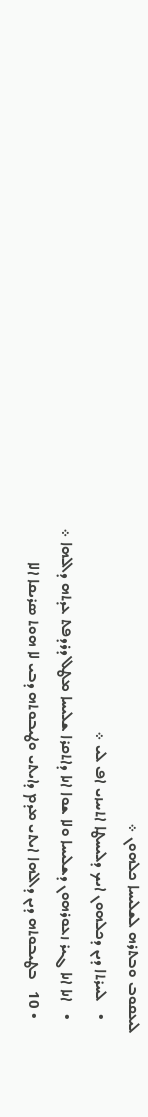ܠܝܥܩܘܒ ܘܒܬܪܗ ܠܫܠܝܚܐ ܟܠܗܘܢ ܀
    •   ܠܚܪܬܐ ܕܝܢ ܕܟܠܗܘܢ ܐܝܟ ܕܠܝܚܛܐ ܐܬܚܙܝ ܐܦ ܠܝ ܀
    •   ܐܢܐ ܐܢܐ ܓܝܪ ܙܥܘܪܗܘܢ ܕܫܠܝܚܐ ܘܠܐ ܫܘܐ ܐܢܐ ܕܐܬܩܪܐ ܫܠܝܚܐ ܡܛܠ ܕܪܕܦܬ ܥܕܬܗ ܕܐܠܗܐ ܀
    • 10   ܒܛܝܒܘܬܗ ܕܝܢ ܕܐܠܗܐ ܐܝܬܝ ܡܕܡ ܕܐܝܬܝ ܘܛܝܒܘܬܗ ܕܒܝ ܠܐ ܗܘܬ ܤܪܝܩܐ ܐܠܐ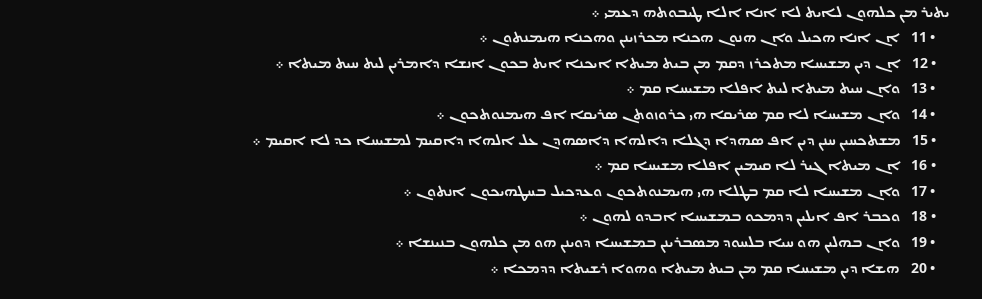ܝܬܝܪ ܡܢ ܟܠܗܘܢ ܠܐܝܬ ܠܐ ܐܢܐ ܐܠܐ ܛܝܒܘܬܗ ܕܥܡܝ ܀
    • 11   ܐܢ ܐܢܐ ܗܟܝܠ ܘܐܢ ܗܢܘܢ ܗܟܢܐ ܡܟܪܙܝܢܢ ܘܗܟܢܐ ܗܝܡܢܬܘܢ ܀
    • 12   ܐܢ ܕܝܢ ܡܫܝܚܐ ܡܬܟܪܙ ܕܩܡ ܡܢ ܒܝܬ ܡܝܬܐ ܐܝܟܢܐ ܐܝܬ ܒܟܘܢ ܐܢܫܐ ܕܐܡܪܝܢ ܠܝܬ ܚܝܬ ܡܝܬܐ ܀
    • 13   ܘܐܢ ܚܝܬ ܡܝܬܐ ܠܝܬ ܐܦܠܐ ܡܫܝܚܐ ܩܡ ܀
    • 14   ܘܐܢ ܡܫܝܚܐ ܠܐ ܩܡ ܤܪܝܩܐ ܗܝ ܟܪܘܙܘܬܢ ܤܪܝܩܐ ܐܦ ܗܝܡܢܘܬܟܘܢ ܀
    • 15   ܡܫܬܟܚܝܢ ܚܢܢ ܕܝܢ ܐܦ ܤܗܕܐ ܕܓܠܐ ܕܐܠܗܐ ܕܐܤܗܕܢ ܥܠ ܐܠܗܐ ܕܐܩܝܡ ܠܡܫܝܚܐ ܟܕ ܠܐ ܐܩܝܡ ܀
    • 16   ܐܢ ܡܝܬܐ ܓܝܪ ܠܐ ܩܝܡܝܢ ܐܦܠܐ ܡܫܝܚܐ ܩܡ ܀
    • 17   ܘܐܢ ܡܫܝܚܐ ܠܐ ܩܡ ܒܛܠܐ ܗܝ ܗܝܡܢܘܬܟܘܢ ܘܥܕܟܝܠ ܒܚܛܗܝܟܘܢ ܐܢܬܘܢ ܀
    • 18   ܘܟܒܪ ܐܦ ܐܝܠܝܢ ܕܕܡܟܘ ܒܡܫܝܚܐ ܐܒܕܘ ܠܗܘܢ ܀
    • 19   ܘܐܢ ܒܗܠܝܢ ܗܘ ܚܝܐ ܒܠܚܘܕ ܡܤܒܪܝܢܢ ܒܡܫܝܚܐ ܕܘܝܢܢ ܗܘ ܡܢ ܟܠܗܘܢ ܒܢܝܢܫܐ ܀
    • 20   ܗܫܐ ܕܝܢ ܡܫܝܚܐ ܩܡ ܡܢ ܒܝܬ ܡܝܬܐ ܘܗܘܐ ܪܫܝܬܐ ܕܕܡܟܐ ܀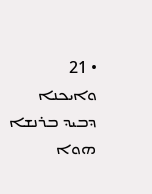• 21   ܘܐܝܟܢܐ ܕܒܝܕ ܒܪܢܫܐ ܗܘܐ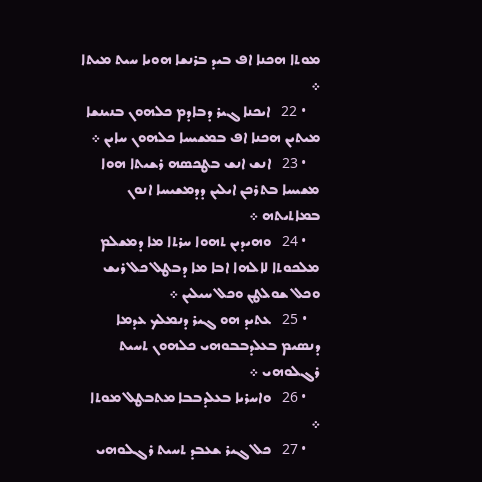ܡܘܬܐ ܗܟܢܐ ܐܦ ܒܝܕ ܒܪܢܫܐ ܗܘܝܐ ܚܝܬ ܡܝܬܐ ܀
    • 22   ܐܝܟܢܐ ܓܝܪ ܕܒܐܕܡ ܟܠܗܘܢ ܒܢܝܢܫܐ ܡܝܬܝܢ ܗܟܢܐ ܐܦ ܒܡܫܝܚܐ ܟܠܗܘܢ ܚܐܝܢ ܀
    • 23   ܐܢܫ ܐܢܫ ܒܛܟܤܗ ܪܫܝܬܐ ܗܘܐ ܡܫܝܚܐ ܒܬܪܟܢ ܐܝܠܝܢ ܕܕܡܫܝܚܐ ܐܢܘܢ ܒܡܐܬܝܬܗ ܀
    • 24   ܘܗܝܕܝܢ ܬܗܘܐ ܚܪܬܐ ܡܐ ܕܡܫܠܡ ܡܠܟܘܬܐ ܠܐܠܗܐ ܐܒܐ ܡܐ ܕܒܛܠ ܟܠ ܪܝܫ ܘܟܠ ܫܘܠܛܢ ܘܟܠ ܚܝܠܝܢ ܀
    • 25   ܥܬܝܕ ܗܘ ܓܝܪ ܕܢܡܠܟ ܥܕܡܐ ܕܢܤܝܡ ܒܥܠܕܒܒܘܗܝ ܟܠܗܘܢ ܬܚܝܬ ܪܓܠܘܗܝ ܀
    • 26   ܘܐܚܪܝܐ ܒܥܠܕܒܒܐ ܡܬܒܛܠ ܡܘܬܐ ܀
    • 27   ܟܠ ܓܝܪ ܫܥܒܕ ܬܚܝܬ ܪܓܠܘܗܝ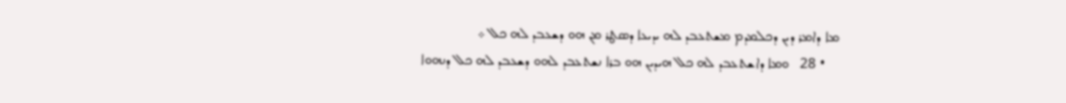ܡܐ ܕܐܡܪ ܕܝܢ ܕܟܠܡܕܡ ܡܫܬܥܒܕ ܠܗ ܝܕܝܥܐ ܕܤܛܪ ܡܢ ܗܘ ܕܫܥܒܕ ܠܗ ܟܠ ܀
    • 28   ܘܡܐ ܕܐܫܬܥܒܕ ܠܗ ܟܠ ܗܝܕܝܢ ܗܘ ܒܪܐ ܢܫܬܥܒܕ ܠܗܘ ܕܫܥܒܕ ܠܗ ܟܠ ܕܢܗܘܐ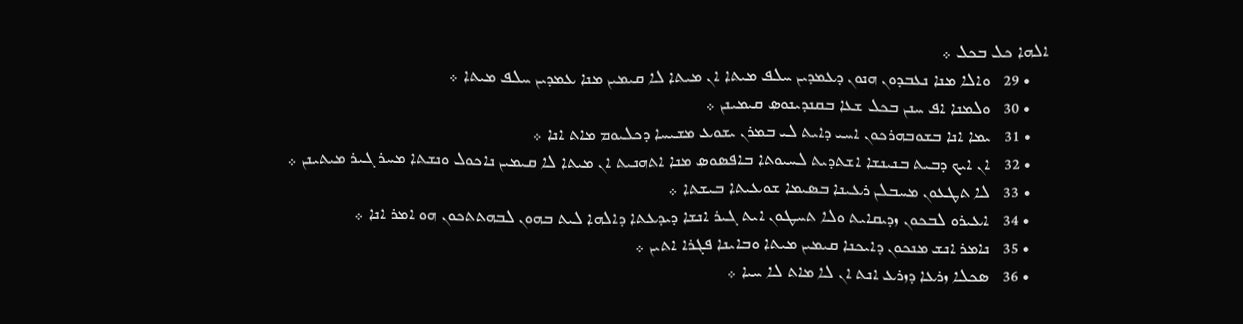ܐܠܗܐ ܟܠ ܒܟܠ ܀
    • 29   ܘܐܠܐ ܡܢܐ ܢܥܒܕܘܢ ܗܢܘܢ ܕܥܡܕܝܢ ܚܠܦ ܡܝܬܐ ܐܢ ܡܝܬܐ ܠܐ ܩܝܡܝܢ ܡܢܐ ܥܡܕܝܢ ܚܠܦ ܡܝܬܐ ܀
    • 30   ܘܠܡܢܐ ܐܦ ܚܢܢ ܒܟܠ ܫܥܐ ܒܩܢܕܝܢܘܤ ܩܝܡܝܢܢ ܀
    • 31   ܝܡܐ ܐܢܐ ܒܫܘܒܗܪܟܘܢ ܐܚܝ ܕܐܝܬ ܠܝ ܒܡܪܢ ܝܫܘܥ ܡܫܝܚܐ ܕܟܠܝܘܡ ܡܐܬ ܐܢܐ ܀
    • 32   ܐܢ ܐܝܟ ܕܒܝܬ ܒܢܝܢܫܐ ܐܫܬܕܝܬ ܠܚܝܘܬܐ ܒܐܦܤܘܤ ܡܢܐ ܐܬܗܢܝܬ ܐܢ ܡܝܬܐ ܠܐ ܩܝܡܝܢ ܢܐܟܘܠ ܘܢܫܬܐ ܡܚܪ ܓܝܪ ܡܝܬܝܢܢ ܀
    • 33   ܠܐ ܬܛܥܘܢ ܡܚܒܠܢ ܪܥܝܢܐ ܒܤܝܡܐ ܫܘܥܝܬܐ ܒܝܫܬܐ ܀
    • 34   ܐܥܝܪܘ ܠܒܟܘܢ ܙܕܝܩܐܝܬ ܘܠܐ ܬܚܛܘܢ ܐܝܬ ܓܝܪ ܐܢܫܐ ܕܝܕܥܬܐ ܕܐܠܗܐ ܠܝܬ ܒܗܘܢ ܠܒܗܬܬܟܘܢ ܗܘ ܐܡܪ ܐܢܐ ܀
    • 35   ܢܐܡܪ ܐܢܫ ܡܢܟܘܢ ܕܐܝܟܢܐ ܩܝܡܝܢ ܡܝܬܐ ܘܒܐܝܢܐ ܦܓܪܐ ܐܬܝܢ ܀
    • 36   ܤܟܠܐ ܙܪܥܐ ܕܙܪܥ ܐܢܬ ܐܢ ܠܐ ܡܐܬ ܠܐ ܚܝܐ ܀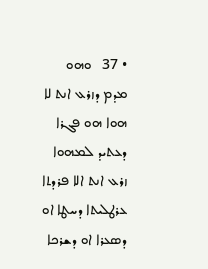• 37   ܘܗܘ ܡܕܡ ܕܙܪܥ ܐܢܬ ܠܐ ܗܘܐ ܗܘ ܦܓܪܐ ܕܥܬܝܕ ܠܡܗܘܐ ܙܪܥ ܐܢܬ ܐܠܐ ܦܪܕܬܐ ܥܪܛܠܝܬܐ ܕܚܛܐ ܐܘ ܕܤܥܪܐ ܐܘ ܕܫܪܟܐ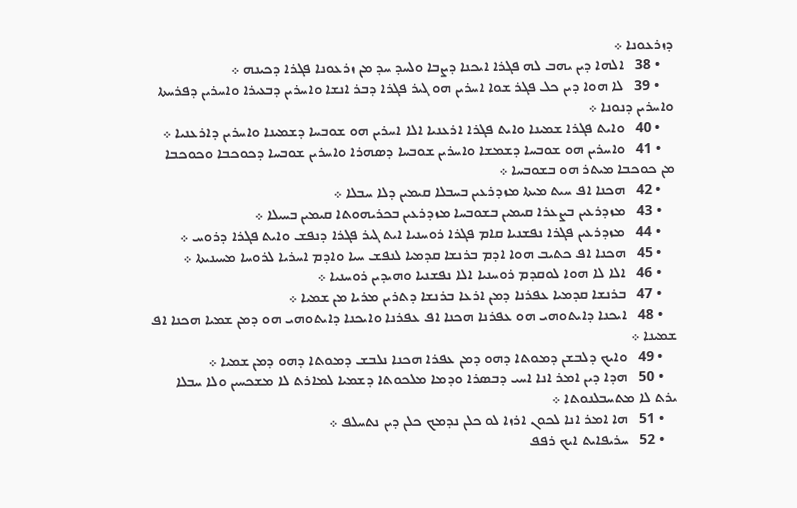ܕܙܪܥܘܢܐ ܀
    • 38   ܐܠܗܐ ܕܝܢ ܝܗܒ ܠܗ ܦܓܪܐ ܐܝܟܢܐ ܕܨܒܐ ܘܠܚܕ ܚܕ ܡܢ ܙܪܥܘܢܐ ܦܓܪܐ ܕܟܝܢܗ ܀
    • 39   ܠܐ ܗܘܐ ܕܝܢ ܟܠ ܦܓܪ ܫܘܐ ܐܚܪܝܢ ܗܘ ܓܝܪ ܦܓܪܐ ܕܒܪ ܐܢܫܐ ܘܐܚܪܝܢ ܕܒܥܝܪܐ ܘܐܚܪܝܢ ܕܦܪܚܬܐ ܘܐܚܪܝܢ ܕܢܘܢܐ ܀
    • 40   ܘܐܝܬ ܦܓܪܐ ܫܡܝܢܐ ܘܐܝܬ ܦܓܪܐ ܐܪܥܢܝܐ ܐܠܐ ܐܚܪܝܢ ܗܘ ܫܘܒܚܐ ܕܫܡܝܢܐ ܘܐܚܪܝܢ ܕܐܪܥܢܝܐ ܀
    • 41   ܘܐܚܪܝܢ ܗܘ ܫܘܒܚܐ ܕܫܡܫܐ ܘܐܚܪܝܢ ܫܘܒܚܐ ܕܤܗܪܐ ܘܐܚܪܝܢ ܫܘܒܚܐ ܕܟܘܟܒܐ ܘܟܘܟܒܐ ܡܢ ܟܘܟܒܐ ܡܝܬܪ ܗܘ ܒܫܘܒܚܐ ܀
    • 42   ܗܟܢܐ ܐܦ ܚܝܬ ܡܝܬܐ ܡܙܕܪܥܝܢ ܒܚܒܠܐ ܩܝܡܝܢ ܕܠܐ ܚܒܠܐ ܀
    • 43   ܡܙܕܪܥܝܢ ܒܨܥܪܐ ܩܝܡܝܢ ܒܫܘܒܚܐ ܡܙܕܪܥܝܢ ܒܟܪܝܗܘܬܐ ܩܝܡܝܢ ܒܚܝܠܐ ܀
    • 44   ܡܙܕܪܥܝܢ ܦܓܪܐ ܢܦܫܢܝܐ ܩܐܡ ܦܓܪܐ ܪܘܚܢܝܐ ܐܝܬ ܓܝܪ ܦܓܪܐ ܕܢܦܫ ܘܐܝܬ ܦܓܪܐ ܕܪܘܚ ܀
    • 45   ܗܟܢܐ ܐܦ ܟܬܝܒ ܗܘܐ ܐܕܡ ܒܪܢܫܐ ܩܕܡܝܐ ܠܢܦܫ ܚܝܐ ܘܐܕܡ ܐܚܪܝܐ ܠܪܘܚܐ ܡܚܝܢܝܬܐ ܀
    • 46   ܐܠܐ ܠܐ ܗܘܐ ܠܘܩܕܡ ܪܘܚܢܝܐ ܐܠܐ ܢܦܫܢܝܐ ܘܗܝܕܝܢ ܪܘܚܢܝܐ ܀
    • 47   ܒܪܢܫܐ ܩܕܡܝܐ ܥܦܪܢܐ ܕܡܢ ܐܪܥܐ ܒܪܢܫܐ ܕܬܪܝܢ ܡܪܝܐ ܡܢ ܫܡܝܐ ܀
    • 48   ܐܝܟܢܐ ܕܐܝܬܘܗܝ ܗܘ ܥܦܪܢܐ ܗܟܢܐ ܐܦ ܥܦܪܢܐ ܘܐܝܟܢܐ ܕܐܝܬܘܗܝ ܗܘ ܕܡܢ ܫܡܝܐ ܗܟܢܐ ܐܦ ܫܡܝܢܐ ܀
    • 49   ܘܐܝܟ ܕܠܒܫܢ ܕܡܘܬܐ ܕܗܘ ܕܡܢ ܥܦܪܐ ܗܟܢܐ ܢܠܒܫ ܕܡܘܬܐ ܕܗܘ ܕܡܢ ܫܡܝܐ ܀
    • 50   ܗܕܐ ܕܝܢ ܐܡܪ ܐܢܐ ܐܚܝ ܕܒܤܪܐ ܘܕܡܐ ܡܠܟܘܬܐ ܕܫܡܝܐ ܠܡܐܪܬ ܠܐ ܡܫܟܚܝܢ ܘܠܐ ܚܒܠܐ ܝܪܬ ܠܐ ܡܬܚܒܠܢܘܬܐ ܀
    • 51   ܗܐ ܐܡܪ ܐܢܐ ܠܟܘܢ ܐܪܙܐ ܠܘ ܟܠܢ ܢܕܡܟ ܟܠܢ ܕܝܢ ܢܬܚܠܦ ܀
    • 52   ܚܪܝܦܐܝܬ ܐܝܟ ܪܦܦ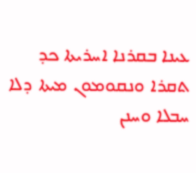ܥܝܢܐ ܒܩܪܢܐ ܐܚܪܝܬܐ ܟܕ ܬܩܪܐ ܘܢܩܘܡܘܢ ܡܝܬܐ ܕܠܐ ܚܒܠܐ ܘܚܢܢ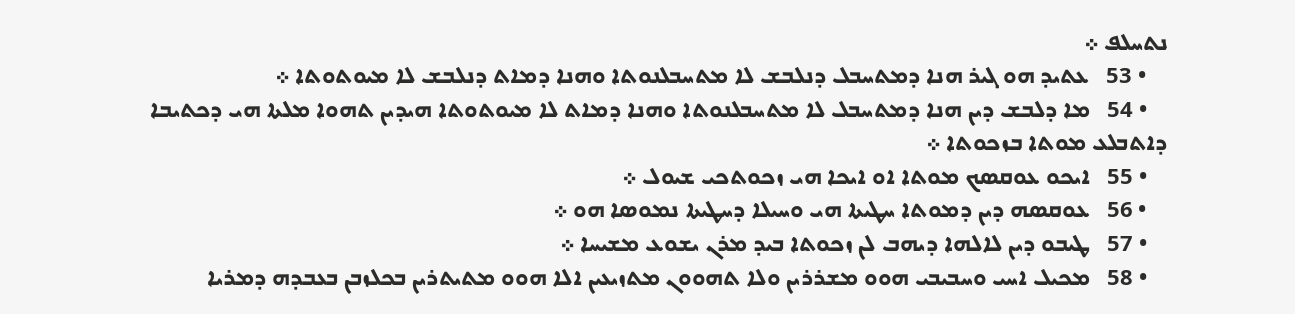ܢܬܚܠܦ ܀
    • 53   ܥܬܝܕ ܗܘ ܓܝܪ ܗܢܐ ܕܡܬܚܒܠ ܕܢܠܒܫ ܠܐ ܡܬܚܒܠܢܘܬܐ ܘܗܢܐ ܕܡܐܬ ܕܢܠܒܫ ܠܐ ܡܝܘܬܘܬܐ ܀
    • 54   ܡܐ ܕܠܒܫ ܕܝܢ ܗܢܐ ܕܡܬܚܒܠ ܠܐ ܡܬܚܒܠܢܘܬܐ ܘܗܢܐ ܕܡܐܬ ܠܐ ܡܝܘܬܘܬܐ ܗܝܕܝܢ ܬܗܘܐ ܡܠܬܐ ܗܝ ܕܟܬܝܒܐ ܕܐܬܒܠܥ ܡܘܬܐ ܒܙܟܘܬܐ ܀
    • 55   ܐܝܟܘ ܥܘܩܤܟ ܡܘܬܐ ܐܘ ܐܝܟܐ ܗܝ ܙܟܘܬܟܝ ܫܝܘܠ ܀
    • 56   ܥܘܩܤܗ ܕܝܢ ܕܡܘܬܐ ܚܛܝܬܐ ܗܝ ܘܚܝܠܐ ܕܚܛܝܬܐ ܢܡܘܤܐ ܗܘ ܀
    • 57   ܛܝܒܘ ܕܝܢ ܠܐܠܗܐ ܕܝܗܒ ܠܢ ܙܟܘܬܐ ܒܝܕ ܡܪܢ ܝܫܘܥ ܡܫܝܚܐ ܀
    • 58   ܡܟܝܠ ܐܚܝ ܘܚܒܝܒܝ ܗܘܘ ܡܫܪܪܝܢ ܘܠܐ ܬܗܘܘܢ ܡܬܙܝܥܝܢ ܐܠܐ ܗܘܘ ܡܬܝܬܪܝܢ ܒܟܠܙܒܢ ܒܥܒܕܗ ܕܡܪܝܐ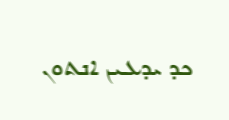ܟܕ ܝܕܥܝܢ ܐܢܬܘܢ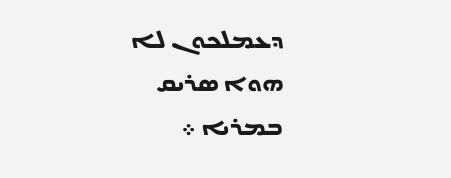ܕܥܡܠܟܘܢ ܠܐ ܗܘܐ ܤܪܝܩ ܒܡܪܝܐ ܀